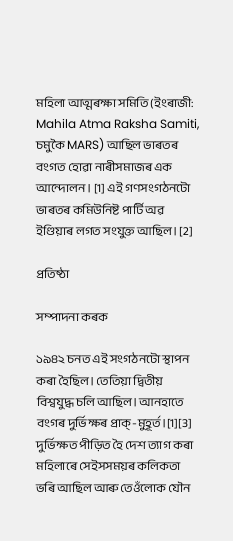মহিলা আত্মৰক্ষা সমিতি (ইংৰাজী: Mahila Atma Raksha Samiti, চমুকৈ MARS) আছিল ভাৰতৰ বংগত হোৱা নাৰীসমাজৰ এক আন্দোলন। [1] এই গণসংগঠনটো ভাৰতৰ কমিউনিষ্ট পাৰ্টি অৱ ইণ্ডিয়াৰ লগত সংযুক্ত আছিল। [2]

প্ৰতিষ্ঠা

সম্পাদনা কৰক

১৯৪২ চনত এই সংগঠনটো স্থাপন কৰা হৈছিল। তেতিয়া দ্বিতীয় বিশ্বযুদ্ধ চলি আছিল। আনহাতে বংগৰ দুৰ্ভিক্ষৰ প্ৰাক্-মুহূৰ্ত।[1][3] দুৰ্ভিক্ষত পীড়িত হৈ দেশ ত্যাগ কৰা মহিলাৰে সেইসসময়ৰ কলিকতা ভৰি আছিল আৰু তেওঁলোক যৌন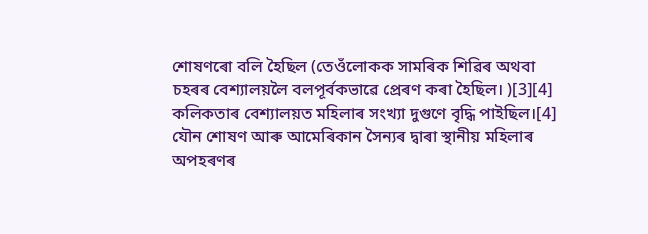শোষণৰো বলি হৈছিল (তেওঁলোকক সামৰিক শিৱিৰ অথবা চহৰৰ বেশ্যালয়লৈ বলপূৰ্বকভাৱে প্ৰেৰণ কৰা হৈছিল। )[3][4] কলিকতাৰ বেশ্যালয়ত মহিলাৰ সংখ্যা দুগুণে বৃদ্ধি পাইছিল।[4] যৌন শোষণ আৰু আমেৰিকান সৈন্যৰ দ্বাৰা স্থানীয় মহিলাৰ অপহৰণৰ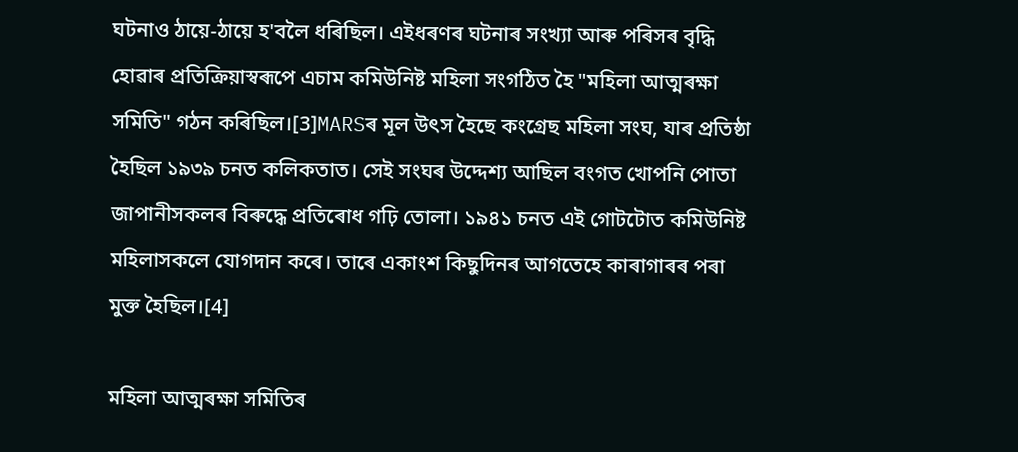ঘটনাও ঠায়ে-ঠায়ে হ'বলৈ ধৰিছিল। এইধৰণৰ ঘটনাৰ সংখ্যা আৰু পৰিসৰ বৃদ্ধি হোৱাৰ প্ৰতিক্ৰিয়াস্বৰূপে এচাম কমিউনিষ্ট মহিলা সংগঠিত হৈ "মহিলা আত্মৰক্ষা সমিতি" গঠন কৰিছিল।[3]MARSৰ মূল উৎস হৈছে কংগ্ৰেছ মহিলা সংঘ, যাৰ প্ৰতিষ্ঠা হৈছিল ১৯৩৯ চনত কলিকতাত। সেই সংঘৰ উদ্দেশ্য আছিল বংগত খোপনি পোতা জাপানীসকলৰ বিৰুদ্ধে প্ৰতিৰোধ গঢ়ি তোলা। ১৯৪১ চনত এই গোটটোত কমিউনিষ্ট মহিলাসকলে যোগদান কৰে। তাৰে একাংশ কিছুদিনৰ আগতেহে কাৰাগাৰৰ পৰা মুক্ত হৈছিল।[4]

মহিলা আত্মৰক্ষা সমিতিৰ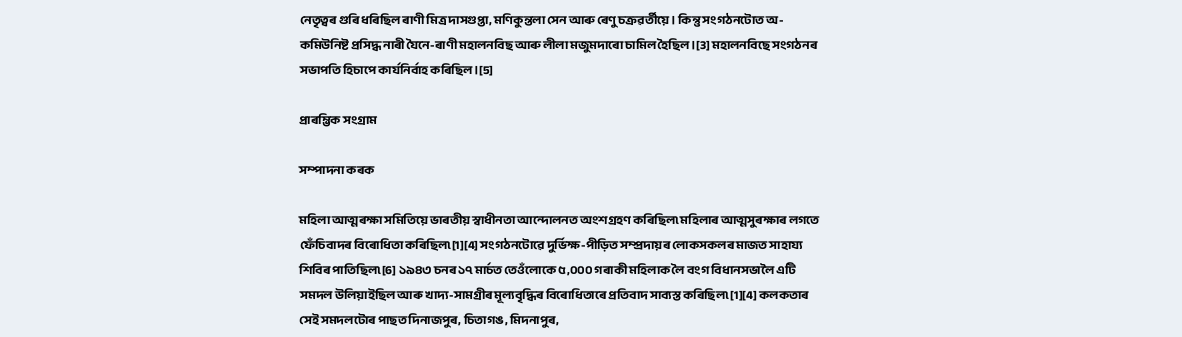নেতৃত্বৰ গুৰি ধৰিছিল ৰাণী মিত্ৰ দাসগুপ্তা, মণিকুন্তলা সেন আৰু ৰেণু চক্ৰৱৰ্তীয়ে। কিন্তু সংগঠনটোত অ-কমিউনিষ্ট প্ৰসিদ্ধ নাৰী যৈনে-ৰাণী মহালনবিছ আৰু লীলা মজুমদাৰো চামিল হৈছিল।[3] মহালনবিছে সংগঠনৰ সভাপতি হিচাপে কাৰ্যনিৰ্বাহ কৰিছিল।[5]

প্ৰাৰম্ভিক সংগ্ৰাম

সম্পাদনা কৰক

মহিলা আত্মৰক্ষা সমিতিয়ে ভাৰতীয় স্বাধীনতা আন্দোলনত অংশগ্ৰহণ কৰিছিল৷ মহিলাৰ আত্মসুৰক্ষাৰ লগতে ফেঁচিবাদৰ বিৰোধিতা কৰিছিল৷[1][4] সংগঠনটোৱে দুৰ্ভিক্ষ-পীড়িত সম্প্ৰদায়ৰ লোকসকলৰ মাজত সাহায্য শিবিৰ পাতিছিল৷[6] ১৯৪৩ চনৰ ১৭ মাৰ্চত তেওঁলোকে ৫,০০০ গৰাকী মহিলাক লৈ বংগ বিধানসভালৈ এটি সমদল উলিয়াইছিল আৰু খাদ্য-সামগ্ৰীৰ মূল্যবৃদ্ধিৰ বিৰোধিতাৰে প্ৰতিবাদ সাব্যস্ত কৰিছিল৷ [1][4] কলকতাৰ সেই সমদলটোৰ পাছত দিনাজপুৰ, চিতাগঙ, মিদনাপুৰ,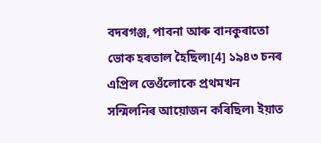বদৰগঞ্জ, পাবনা আৰু বানকুৰাতো ভোক হৰতাল হৈছিল৷[4] ১৯৪৩ চনৰ এপ্ৰিল তেওঁলোকে প্ৰথমখন সন্মিলনিৰ আয়োজন কৰিছিল৷ ইয়াত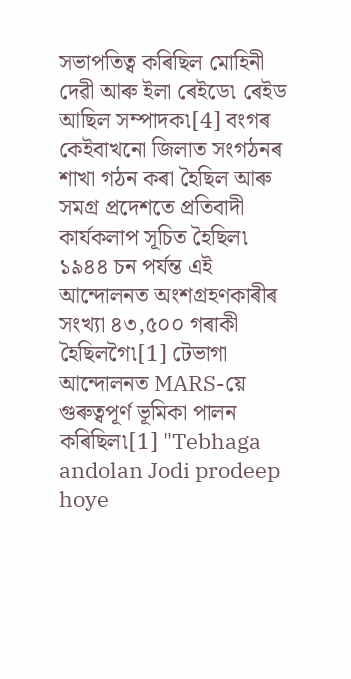সভাপতিত্ব কৰিছিল মোহিনী দেৱী আৰু ইলা ৰেইডে৷ ৰেইড আছিল সম্পাদক৷[4] বংগৰ কেইবাখনো জিলাত সংগঠনৰ শাখা গঠন কৰা হৈছিল আৰু সমগ্ৰ প্ৰদেশতে প্ৰতিবাদী কাৰ্যকলাপ সূচিত হৈছিল৷ ১৯৪৪ চন পৰ্যন্ত এই আন্দোলনত অংশগ্ৰহণকাৰীৰ সংখ্যা ৪৩,৫০০ গৰাকী হৈছিলগৈ৷[1] টেভাগা আন্দোলনত MARS-য়ে গুৰুত্বপূৰ্ণ ভূমিকা পালন কৰিছিল৷[1] "Tebhaga andolan Jodi prodeep hoye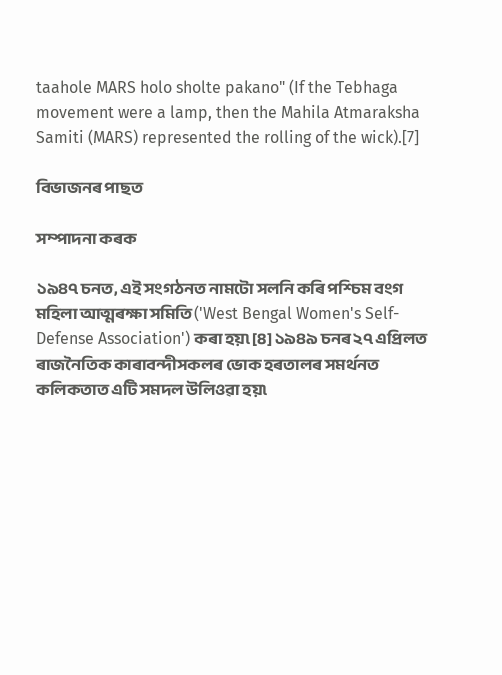taahole MARS holo sholte pakano" (If the Tebhaga movement were a lamp, then the Mahila Atmaraksha Samiti (MARS) represented the rolling of the wick).[7]

বিভাজনৰ পাছত

সম্পাদনা কৰক

১৯৪৭ চনত, এই সংগঠনত নামটো সলনি কৰি পশ্চিম বংগ মহিলা আত্মৰক্ষা সমিতি ('West Bengal Women's Self-Defense Association') কৰা হয়৷ [8] ১৯৪৯ চনৰ ২৭ এপ্ৰিলত ৰাজনৈতিক কাৰাবন্দীসকলৰ ভোক হৰতালৰ সমৰ্থনত কলিকতাত এটি সমদল উলিওৱা হয়৷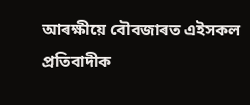আৰক্ষীয়ে বৌবজাৰত এইসকল প্ৰতিবাদীক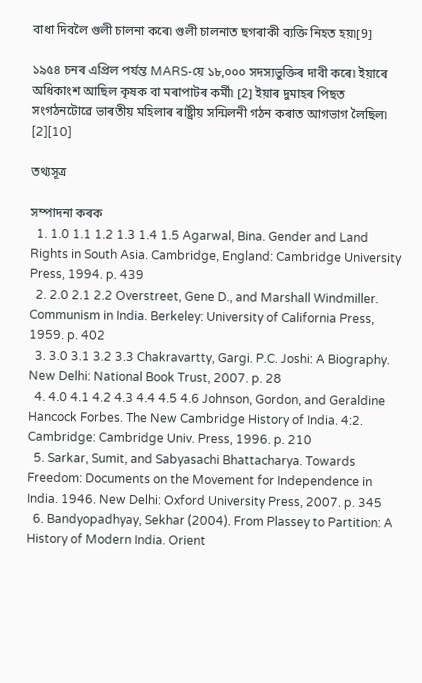বাধা দিবলৈ গুলী চালনা কৰে৷ গুলী চালনাত ছগৰাকী ব্যক্তি নিহত হয়৷[9]

১৯৫৪ চনৰ এপ্ৰিল পৰ্যন্ত MARS-য়ে ১৮,০০০ সদস্যভুক্তিৰ দাবী কৰে৷ ইয়াৰে অধিকাংশ আছিল কৃষক বা মৰাপাটৰ কৰ্মী৷ [2] ইয়াৰ দুমাহৰ পিছত সংগঠনটোৱে ভাৰতীয় মহিলাৰ ৰাষ্ট্ৰীয় সন্মিলনী গঠন কৰাত আগভাগ লৈছিল৷ [2][10]

তথ্যসূত্ৰ

সম্পাদনা কৰক
  1. 1.0 1.1 1.2 1.3 1.4 1.5 Agarwal, Bina. Gender and Land Rights in South Asia. Cambridge, England: Cambridge University Press, 1994. p. 439
  2. 2.0 2.1 2.2 Overstreet, Gene D., and Marshall Windmiller. Communism in India. Berkeley: University of California Press, 1959. p. 402
  3. 3.0 3.1 3.2 3.3 Chakravartty, Gargi. P.C. Joshi: A Biography. New Delhi: National Book Trust, 2007. p. 28
  4. 4.0 4.1 4.2 4.3 4.4 4.5 4.6 Johnson, Gordon, and Geraldine Hancock Forbes. The New Cambridge History of India. 4:2. Cambridge: Cambridge Univ. Press, 1996. p. 210
  5. Sarkar, Sumit, and Sabyasachi Bhattacharya. Towards Freedom: Documents on the Movement for Independence in India. 1946. New Delhi: Oxford University Press, 2007. p. 345
  6. Bandyopadhyay, Sekhar (2004). From Plassey to Partition: A History of Modern India. Orient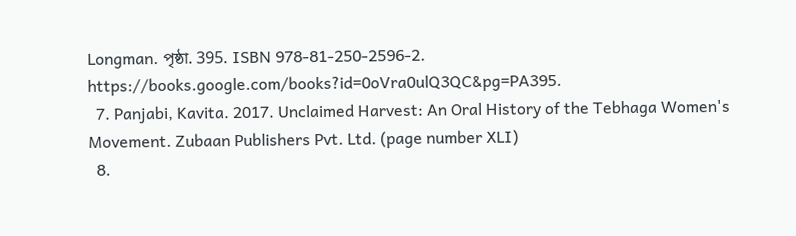Longman. পৃষ্ঠা. 395. ISBN 978-81-250-2596-2. https://books.google.com/books?id=0oVra0ulQ3QC&pg=PA395.
  7. Panjabi, Kavita. 2017. Unclaimed Harvest: An Oral History of the Tebhaga Women's Movement. Zubaan Publishers Pvt. Ltd. (page number XLI)
  8.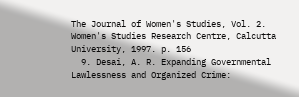The Journal of Women's Studies, Vol. 2. Women's Studies Research Centre, Calcutta University, 1997. p. 156
  9. Desai, A. R. Expanding Governmental Lawlessness and Organized Crime: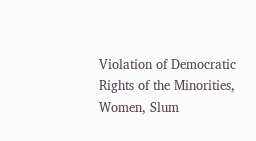Violation of Democratic Rights of the Minorities, Women, Slum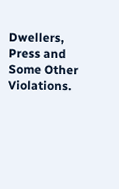Dwellers, Press and Some Other Violations.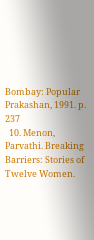Bombay: Popular Prakashan, 1991. p. 237
  10. Menon, Parvathi. Breaking Barriers: Stories of Twelve Women.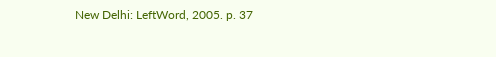New Delhi: LeftWord, 2005. p. 37